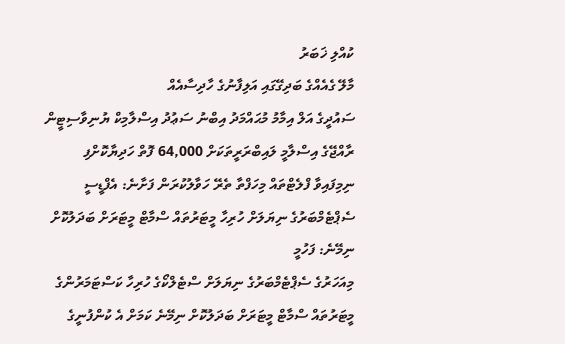ކުއްލި ޚަބަރު
މާލޭ ގެއެއްގެ ބަދިގޭގައި އަލިފާނުގެ ހާދިސާއެއް
ސައުދީގެ އަލް އިމާމު މުޙައްމަދު އިބްނު ސަޢުދު އިސްލާމިކް ޔުނިވާސިޓީން ރާއްޖޭގެ އިސްލާމީ ލައިބްރަރީތަކަށް 64,000 ފޮތް ހަދިޔާކޮށްފި
ނިމިފައިވާ ފްލެޓްތައް މިހަފްތާ ތެރޭ ހަވާލުކުރަން ފަށާނެ: އެފްޑީސީ
ސެޕްޓެމްބަރުގެ ނިޔަލަށް ހުރިހާ މީޓަރުތައް ސްމާޓް މީޓަރަށް ބަދަލުކޮށް ނިމޭނެ: ފަހުމީ
މިއަހަރުގެ ސެޕްޓެމްބަރުގެ ނިޔަލަށް ސްޓެލްކޯގެ ހުރިހާ ކަސްޓަމަރުންގެ މީޓަރުތައް ސްމާޓް މީޓަރަށް ބަދަލުކޮށް ނިމޭނެ ކަމަށް އެ ކުންފުނީގެ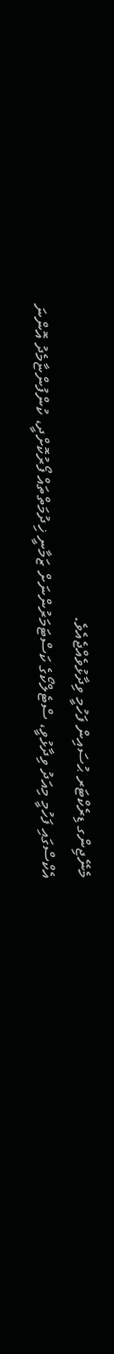މެނޭޖިންގ ޑިރެކްޓަރ ޙުސައިން ފަހުމީ ވިދާޅުވެއްޖެއެވެ.
އެކްސްގައި ފަހުމީ މިއަދު ވިދާޅުވީ، ސްޓެލްކޯގެ ކަސްޓަމަރުންނަށް ޒަމާނީ ޚިދުމަތްތައް ފޯރުކޮށްދީ، ކުންފުންޏާމެދު އޮންނަ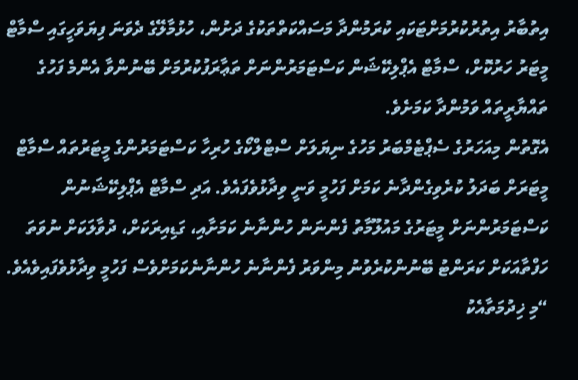އިތުބާރު އިތުރުކުރުމަށްޓަކައި ކުރަމުންދާ މަސައްކަތްތަކުގެ ދަށުން، ހުޅުމާލޭގެ ދެވަނަ ފިޔަވަހީގައި ސްމާޓް މީޓަރު ހަރުކޮށް، ސްމާޓް އެޕްލިކޭޝަން ކަސްޓަމަރުންނަށް ތަޢާރަފުކުރުމަށް ބޭނުންވާ އެންމެ ފަހުގެ ތައްޔާރީތައް ވަމުންދާ ކަމަށެވެ.
އެގޮތުން މިއަހަރުގެ ސެޕްޓެމްބަރު މަހުގެ ނިޔަލަށް ސްޓްލްކޯގެ ހުރިހާ ކަސްޓަމަރުންގެ މީޓަރުތައް ސްމާޓް މީޓަރަށް ބަދަލު ކުރެވިގެންދާނެ ކަމަށް ފަހުމީ ވަނީ ވިދާޅުވެފައެވެ. އަދި ސްމާޓް އެޕްލިކޭޝަނުން ކަސްޓަމަރުންނަށް މީޓަރުގެ މައުލޫމާތު ފެންނަން ހުންނާނެ ކަމަށާއި، ގަޑިއިރަކަށް، ދުވާލަކަށް ނުވަތަ ހަފްތާއަކަށް ކަރަންޓު ބޭނުންކުރެވުނު މިންވަރު ފެންނާނެ ހުންނާނެކަމަށްވެސް ފަހުމީ ވިދާޅުވެފައިވެއެވެ.
“މި ޚިދުމަތާއެކު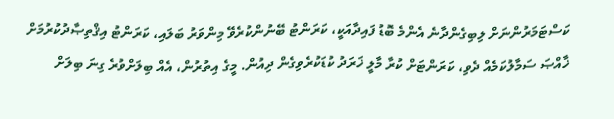ކަސްޓަމަރުންނަށް ލިބިގެންދާނެ އެންމެ ބޮޑު ފައިދާއަކީ، ކަރަންޓު ބޭނުންކުރެވޭ މިންވަރު ބަލައި، ކަރަންޓު އިޤްތިޞާދުކުރުމަށް ޚާއްޞަ ސަމާލުކަމެއް ދެވި، ކަރަންޓަށް ކުރާ މާލީ ޚަރަދު ކުޑަކުރެވިގެން ދިއުން. މީގެ އިތުރުން، އެއް ބިލަށްވުރެ ގިނަ ބިލަށް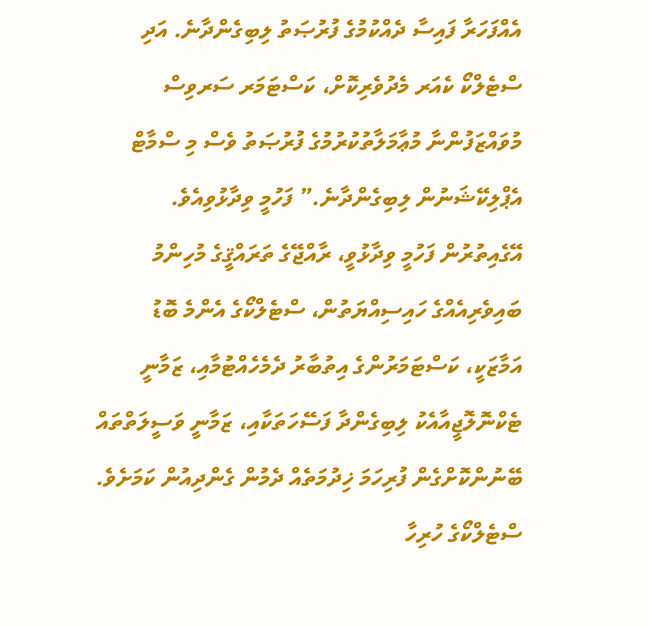އެއްފަހަރާ ފައިސާ ދެއްކުމުގެ ފުރުޞަތު ލިބިގެންދާނެ. އަދި ސްޓެލްކޯ ކެއަރ މެދުވެރިކޮށް، ކަސްޓަމަރ ސަރވިސް މުވައްޒަފުންނާ މުޢާމަލާތުކުރުމުގެ ފުރުޞަތު ވެސް މި ސްމާޓް އެޕްލިކޭޝަނުން ލިބިގެންދާނެ.” ފަހުމީ ވިދާޅުވިއެވެ.
އޭގެއިތުރުން ފަހުމީ ވިދާޅުވީ، ރާއްޖޭގެ ތަރައްޤީގެ މުހިންމު ބައިވެރިއެއްގެ ހައިސިއްޔަތުން، ސްޓެލްކޯގެ އެންމެ ބޮޑު އަމާޒަކީ، ކަސްޓަމަރުންގެ އިތުބާރު ދެމެހެއްޓުމާއި، ޒަމާނީ ޓެކްނޮލޮޖީއާއެކު ލިބިގެންދާ ފަސޭހަތަކާއި، ޒަމާނީ ވަސީލަތްތައް ބޭނުންކޮށްގެން ފުރިހަމަ ޚިދުމަތެއް ދެމުން ގެންދިއުން ކަމަށެވެ.
ސްޓެލްކޯގެ ހުރިހާ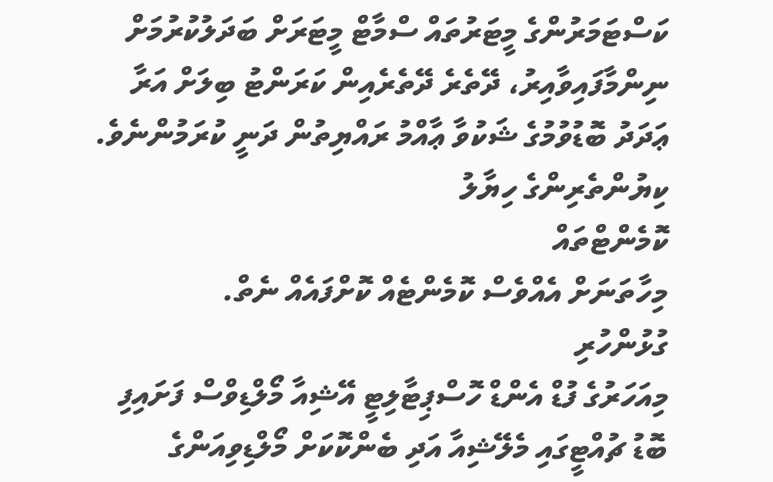ކަސްޓަމަރުންގެ މީޓަރުތައް ސްމާޓް މީޓަރަށް ބަދަލުކުރުމަށް ނިންމާފައިވާއިރު، ދޭތެރެ ދޭތެރެއިން ކަރަންޓު ބިލަށް އަރާ ޢަދަދު ބޮޑުވުމުގެ ޝަކުވާ ޢާއްމު ރައްޔިތުން ދަނީ ކުރަމުންނެވެ.
ކިޔުންތެރިންގެ ހިޔާލު
ކޮމެންޓްތައް
މިހާތަނަށް އެއްވެސް ކޮމެންޓެއް ކޮށްފައެއް ނެތް.
ގުޅުންހުރި
މިއަހަރުގެ ފުޑް އެންޑް ހޮސްޕިޓާލިޓީ އޭޝިއާ މޯލްޑިވްސް ފަށައިފި
ބޮޑު ޗުއްޓީގައި މެލޭޝިއާ އަދި ބެންކޮކަށް މޯލްޑިވިއަންގެ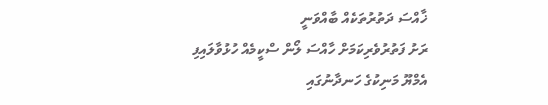ޚާއްސަ ދަތުރުތަކެއް ބާއްވަނީ
ރަށު ފަތުރުވެރިކަމަށް ހާއްސަ ލޯން ސްކީމެއް ހުޅުވާލައިފި
އެމްޔޫ މަނިކުގެ ހަނދާނުގައި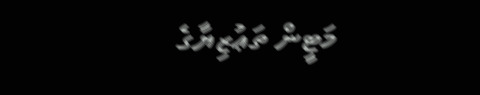މަޓީން ތަޢުޒިޔާގެ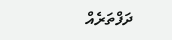ދަފްތަރެއް